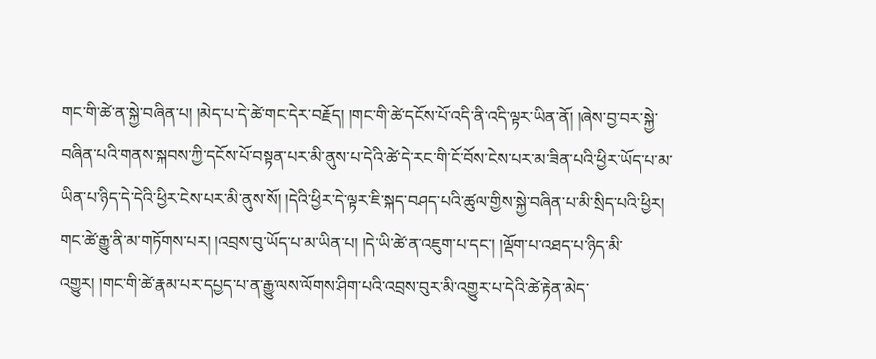གང་གི་ཚེ་ན་སྐྱེ་བཞིན་པ། །མེད་པ་དེ་ཚེ་གང་དེར་བརྗོད། །གང་གི་ཚེ་དངོས་པོ་འདི་ནི་འདི་ལྟར་ཡིན་ནོ། །ཞེས་བྱ་བར་སྐྱེ་བཞིན་པའི་གནས་སྐབས་ཀྱི་དངོས་པོ་བསྟན་པར་མི་ནུས་པ་དེའི་ཚེ་དེ་རང་གི་ངོ་བོས་ངེས་པར་མ་ཟིན་པའི་ཕྱིར་ཡོད་པ་མ་ཡིན་པ་ཉིད་དེ་དེའི་ཕྱིར་ངེས་པར་མི་ནུས་སོ། །དེའི་ཕྱིར་དེ་ལྟར་ཇི་སྐད་བཤད་པའི་ཚུལ་གྱིས་སྐྱེ་བཞིན་པ་མི་སྲིད་པའི་ཕྱིར། གང་ཚེ་རྒྱུ་ནི་མ་གཏོགས་པར། །འབྲས་བུ་ཡོད་པ་མ་ཡིན་པ། །དེ་ཡི་ཚེ་ན་འཇུག་པ་དང་། །ལྡོག་པ་འཐད་པ་ཉིད་མི་འགྱུར། །གང་གི་ཚེ་རྣམ་པར་དཔྱད་པ་ན་རྒྱུ་ལས་ལོགས་ཤིག་པའི་འབྲས་བུར་མི་འགྱུར་པ་དེའི་ཚེ་རྟེན་མེད་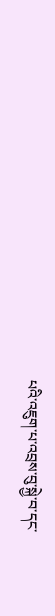པའི་འཇུག་པ་འབྲས་བུ་སྐྱེ་བ་དང་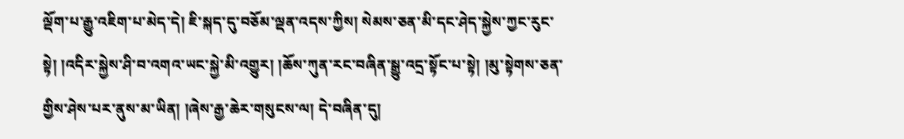ལྡོག་པ་རྒྱུ་འཇིག་པ་མེད་དེ། ཇི་སྐད་དུ་བཅོམ་ལྡན་འདས་ཀྱིས། སེམས་ཅན་མི་དང་ཤེད་སྐྱེས་ཀྱང་རུང་སྟེ། །འདིར་སྐྱེས་ཤི་བ་འགའ་ཡང་སྐྱེ་མི་འགྱུར། །ཆོས་ཀུན་རང་བཞིན་སྒྱུ་འདྲ་སྟོང་པ་སྟེ། །མུ་སྟེགས་ཅན་གྱིས་ཤེས་པར་ནུས་མ་ཡིན། །ཞེས་རྒྱ་ཆེར་གསུངས་ལ། དེ་བཞིན་དུ།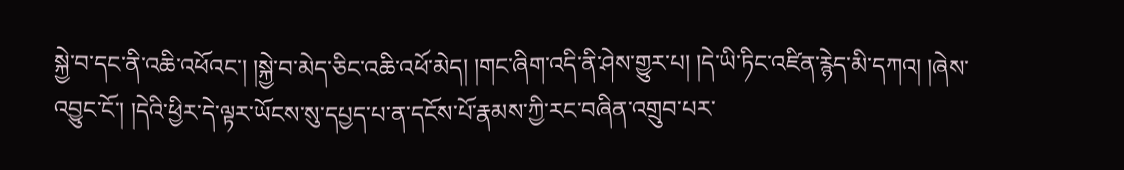སྐྱེ་བ་དང་ནི་འཆི་འཕོའང་། །སྐྱེ་བ་མེད་ཅིང་འཆི་འཕོ་མེད། །གང་ཞིག་འདི་ནི་ཤེས་གྱུར་པ། །དེ་ཡི་ཏིང་འཛིན་རྙེད་མི་དཀའ། །ཞེས་འབྱུང་ངོ་། །དེའི་ཕྱིར་དེ་ལྟར་ཡོངས་སུ་དཔྱད་པ་ན་དངོས་པོ་རྣམས་ཀྱི་རང་བཞིན་འགྲུབ་པར་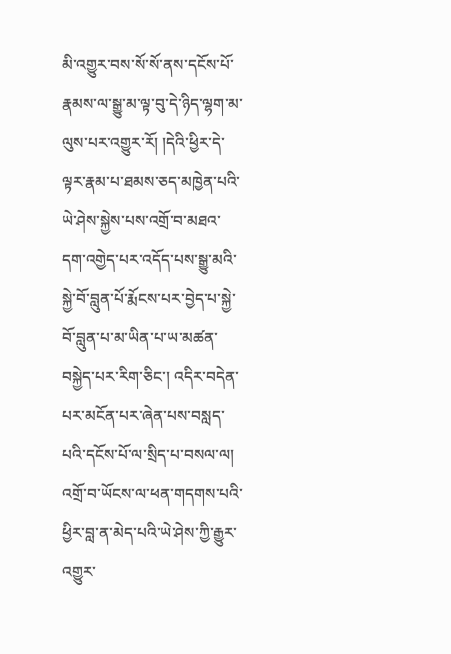མི་འགྱུར་བས་སོ་སོ་ནས་དངོས་པོ་རྣམས་ལ་སྒྱུ་མ་ལྟ་བུ་དེ་ཉིད་ལྷག་མ་ལུས་པར་འགྱུར་རོ། །དེའི་ཕྱིར་དེ་ལྟར་རྣམ་པ་ཐམས་ཅད་མཁྱེན་པའི་ཡེ་ཤེས་སྐྱེས་པས་འགྲོ་བ་མཐའ་དག་འགྱེད་པར་འདོད་པས་སྒྱུ་མའི་སྐྱེ་བོ་བླུན་པོ་རྨོངས་པར་བྱེད་པ་སྐྱེ་བོ་བླུན་པ་མ་ཡིན་པ་ཡ་མཚན་བསྐྱེད་པར་རིག་ཅིང་། འདིར་བདེན་པར་མངོན་པར་ཞེན་པས་བསླད་པའི་དངོས་པོ་ལ་སྲིད་པ་བསལ་ལ། འགྲོ་བ་ཡོངས་ལ་ཕན་གདགས་པའི་ཕྱིར་བླ་ན་མེད་པའི་ཡེ་ཤེས་ཀྱི་རྒྱུར་འགྱུར་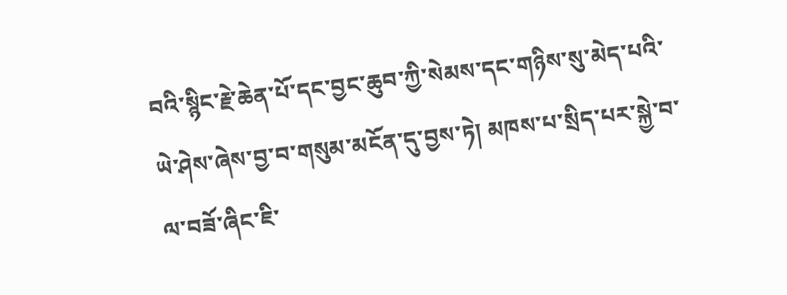བའི་སྙིང་རྗེ་ཆེན་པོ་དང་བྱང་ཆུབ་ཀྱི་སེམས་དང་གཉིས་སུ་མེད་པའི་ཡེ་ཤེས་ཞེས་བྱ་བ་གསུམ་མངོན་དུ་བྱས་ཏེ། མཁས་པ་སྲིད་པར་སྐྱེ་བ་ལ་བཟོ་ཞིང་ཇི་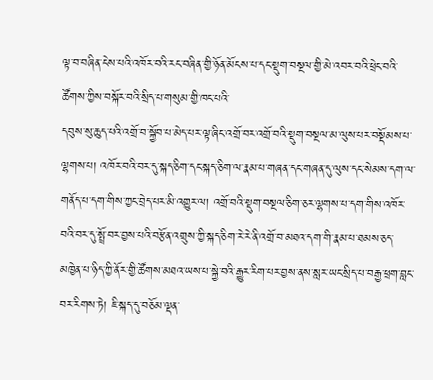ལྟ་བ་བཞིན་ངེས་པའི་འཁོར་བའི་རང་བཞིན་གྱི་ཉོན་མོངས་པ་དང་སྡུག་བསྔལ་གྱི་མེ་འབར་བའི་ཕྲེང་བའི་ཚོགས་ཀྱིས་བསྐོར་བའི་སྲིད་པ་གསུམ་གྱི་ཁང་པའི་
དབུས་སུ་ཆུད་པའི་འགྲོ་བ་སྐྱོབ་པ་མེད་པར་ལྟ་ཞིང་འགྲོ་བར་འགྲོ་བའི་སྡུག་བསྔལ་མ་ལུས་པར་བསྡོམས་པ་ལྷགས་པ། འཁོར་བའི་བར་དུ་སྐད་ཅིག་དང་སྐད་ཅིག་ལ་རྣམ་པ་གཞན་དང་གཞན་དུ་ལུས་དང་སེམས་དག་ལ་གནོད་པ་དག་གིས་ཀྱང་བྲེད་པར་མི་འགྱུར་ལ། འགྲོ་བའི་སྡུག་བསྔལ་ཅིག་ཅར་ལྷགས་པ་དག་གིས་འཁོར་བའི་བར་དུ་སྤྲོ་བར་བྱས་པའི་བརྩོན་འགྲུས་ཀྱི་སྐད་ཅིག་རེ་རེ་ནི་འགྲོ་བ་མཐའ་དག་གི་རྣམ་པ་ཐམས་ཅད་མཁྱེན་པ་ཉིད་ཀྱི་ནོར་གྱི་ཚོགས་མཐའ་ཡས་པ་སྐྱེ་བའི་རྒྱུར་རིག་པར་བྱས་ནས་སླར་ཡང་སྲིད་པ་བརྒྱ་ཕྲག་བླང་བར་རིགས་ཏེ། ཇི་སྐད་དུ་བཅོམ་ལྡན་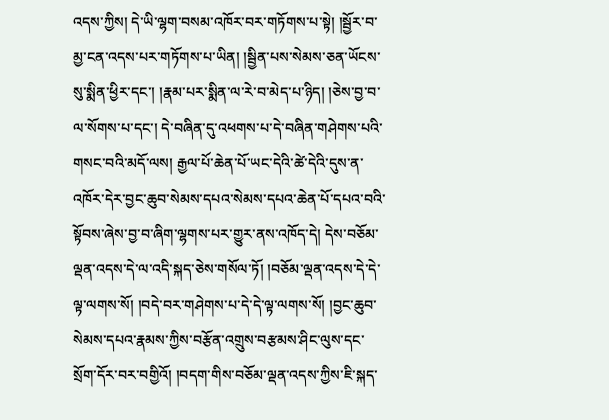འདས་ཀྱིས། དེ་ཡི་ལྷག་བསམ་འཁོར་བར་གཏོགས་པ་སྟེ། །སྦྱོར་བ་མྱ་ངན་འདས་པར་གཏོགས་པ་ཡིན། །སྦྱིན་པས་སེམས་ཅན་ཡོངས་སུ་སྨིན་ཕྱིར་དང་། །རྣམ་པར་སྨིན་ལ་རེ་བ་མེད་པ་ཉིད། །ཅེས་བྱ་བ་ལ་སོགས་པ་དང་། དེ་བཞིན་དུ་འཕགས་པ་དེ་བཞིན་གཤེགས་པའི་གསང་བའི་མདོ་ལས། རྒྱལ་པོ་ཆེན་པོ་ཡང་དེའི་ཚེ་དེའི་དུས་ན་འཁོར་དེར་བྱང་ཆུབ་སེམས་དཔའ་སེམས་དཔའ་ཆེན་པོ་དཔའ་བའི་སྟོབས་ཞེས་བྱ་བ་ཞིག་ལྷགས་པར་གྱུར་ནས་འཁོད་དེ། དེས་བཅོམ་ལྡན་འདས་དེ་ལ་འདི་སྐད་ཅེས་གསོལ་ཏོ། །བཅོམ་ལྡན་འདས་དེ་དེ་ལྟ་ལགས་སོ། །བདེ་བར་གཤེགས་པ་དེ་དེ་ལྟ་ལགས་སོ། །བྱང་ཆུབ་སེམས་དཔའ་རྣམས་ཀྱིས་བརྩོན་འགྲུས་བརྩམས་ཤིང་ལུས་དང་སྲོག་དོར་བར་བགྱིའོ། །བདག་གིས་བཅོམ་ལྡན་འདས་ཀྱིས་ཇི་སྐད་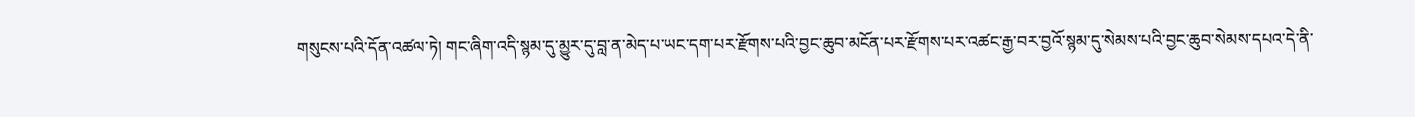གསུངས་པའི་དོན་འཚལ་ཏེ། གང་ཞིག་འདི་སྙམ་དུ་མྱུར་དུ་བླ་ན་མེད་པ་ཡང་དག་པར་རྫོགས་པའི་བྱང་ཆུབ་མངོན་པར་རྫོགས་པར་འཚང་རྒྱ་བར་བྱའོ་སྙམ་དུ་སེམས་པའི་བྱང་ཆུབ་སེམས་དཔའ་དེ་ནི་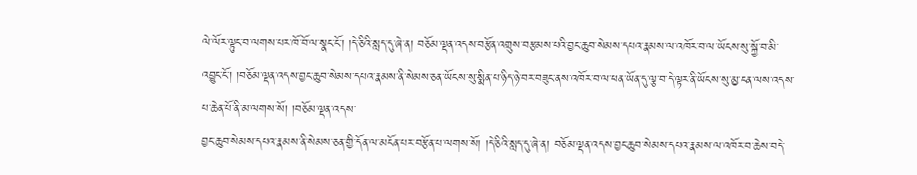ལེ་ལོར་ལྟུང་བ་ལགས་པར་ཁོ་བོ་ལ་སྣང་ངོ་། །དེ་ཅིའི་སླད་དུ་ཞེ་ན། བཅོམ་ལྡན་འདས་བརྩོན་འགྲུས་བརྩམས་པའི་བྱང་ཆུབ་སེམས་དཔའ་རྣམས་ལ་འཁོར་བ་ལ་ཡོངས་སུ་སྐྱོ་བ་མི་འབྱུང་ངོ་། །བཅོམ་ལྡན་འདས་བྱང་ཆུབ་སེམས་དཔའ་རྣམས་ནི་སེམས་ཅན་ཡོངས་སུ་སྨིན་པ་ཉིད་ཉེ་བར་བཟུང་ནས་འཁོར་བ་ལ་ཕན་ཡོན་དུ་ལྕ་བ་དེ་ལྟར་ནི་ཡོངས་སུ་མྱ་ངན་ལས་འདས་པ་ཆེན་པོ་ནི་མ་ལགས་སོ། །བཅོམ་ལྡན་འདས་
བྱང་ཆུབ་སེམས་དཔའ་རྣམས་ནི་སེམས་ཅན་གྱི་དོན་ལ་མངོན་པར་བརྩོན་པ་ལགས་སོ། །དེ་ཅིའི་སླད་དུ་ཞེ་ན། བཅོམ་ལྡན་འདས་བྱང་ཆུབ་སེམས་དཔའ་རྣམས་ལ་འཁོར་བ་ཆེས་བདེ་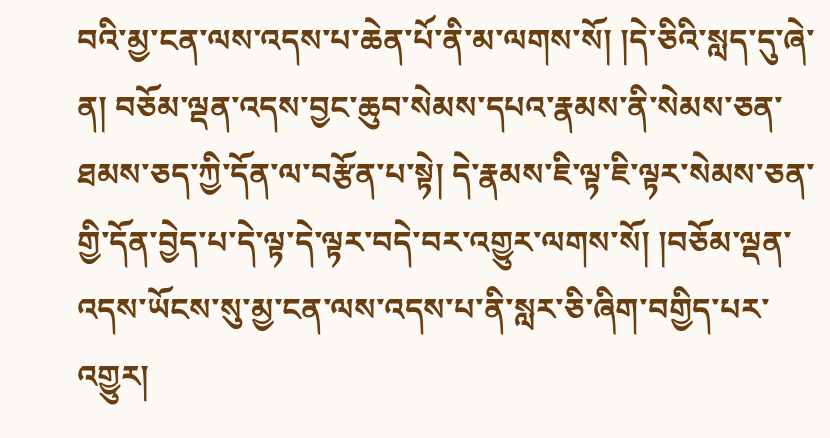བའི་མྱ་ངན་ལས་འདས་པ་ཆེན་པོ་ནི་མ་ལགས་སོ། །དེ་ཅིའི་སླད་དུ་ཞེ་ན། བཅོམ་ལྡན་འདས་བྱང་ཆུབ་སེམས་དཔའ་རྣམས་ནི་སེམས་ཅན་ཐམས་ཅད་ཀྱི་དོན་ལ་བརྩོན་པ་སྟེ། དེ་རྣམས་ཇི་ལྟ་ཇི་ལྟར་སེམས་ཅན་གྱི་དོན་བྱེད་པ་དེ་ལྟ་དེ་ལྟར་བདེ་བར་འགྱུར་ལགས་སོ། །བཅོམ་ལྡན་འདས་ཡོངས་སུ་མྱ་ངན་ལས་འདས་པ་ནི་སླར་ཅི་ཞིག་བགྱིད་པར་འགྱུར།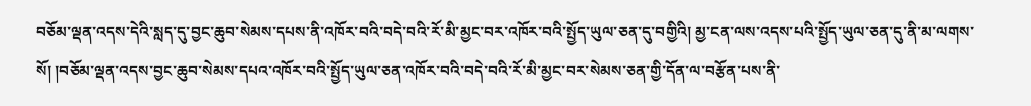བཅོམ་ལྡན་འདས་དེའི་སླད་དུ་བྱང་ཆུབ་སེམས་དཔས་ནི་འཁོར་བའི་བདེ་བའི་རོ་མི་མྱང་བར་འཁོར་བའི་སྤྱོད་ཡུལ་ཅན་དུ་བགྱིའི། མྱ་ངན་ལས་འདས་པའི་སྤྱོད་ཡུལ་ཅན་དུ་ནི་མ་ལགས་སོ། །བཅོམ་ལྡན་འདས་བྱང་ཆུབ་སེམས་དཔའ་འཁོར་བའི་སྤྱོད་ཡུལ་ཅན་འཁོར་བའི་བདེ་བའི་རོ་མི་མྱང་བར་སེམས་ཅན་གྱི་དོན་ལ་བརྩོན་པས་ནི་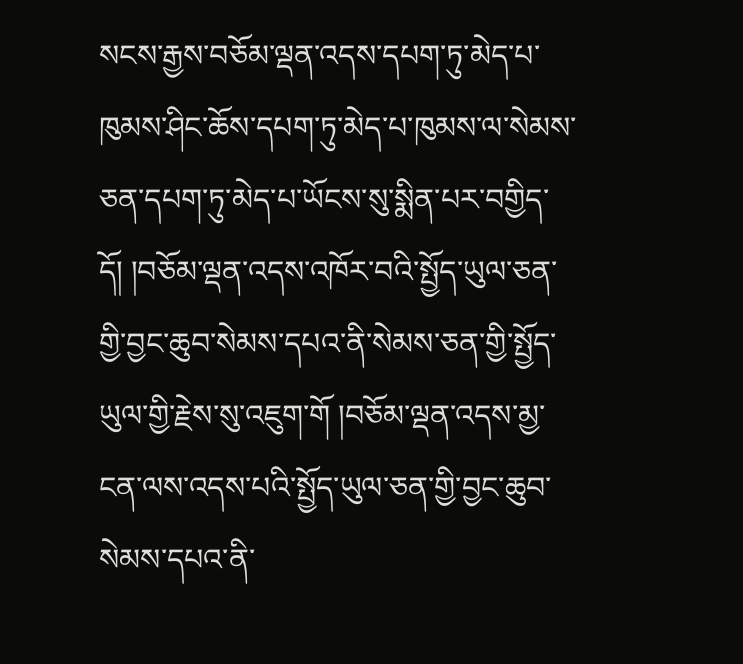སངས་རྒྱས་བཅོམ་ལྡན་འདས་དཔག་ཏུ་མེད་པ་ཁུམས་ཤིང་ཆོས་དཔག་ཏུ་མེད་པ་ཁུམས་ལ་སེམས་ཅན་དཔག་ཏུ་མེད་པ་ཡོངས་སུ་སྨིན་པར་བགྱིད་དོ། །བཅོམ་ལྡན་འདས་འཁོར་བའི་སྤྱོད་ཡུལ་ཅན་གྱི་བྱང་ཆུབ་སེམས་དཔའ་ནི་སེམས་ཅན་གྱི་སྤྱོད་ཡུལ་གྱི་རྗེས་སུ་འཇུག་གོ །བཅོམ་ལྡན་འདས་མྱ་ངན་ལས་འདས་པའི་སྤྱོད་ཡུལ་ཅན་གྱི་བྱང་ཆུབ་སེམས་དཔའ་ནི་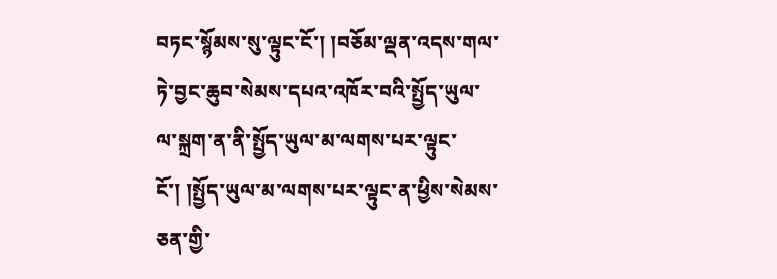བཏང་སྙོམས་སུ་ལྟུང་ངོ་། །བཅོམ་ལྡན་འདས་གལ་ཏེ་བྱང་ཆུབ་སེམས་དཔའ་འཁོར་བའི་སྤྱོད་ཡུལ་ལ་སྐྲག་ན་ནི་སྤྱོད་ཡུལ་མ་ལགས་པར་ལྟུང་ངོ་། །སྤྱོད་ཡུལ་མ་ལགས་པར་ལྟུང་ན་ཕྱིས་སེམས་ཅན་གྱི་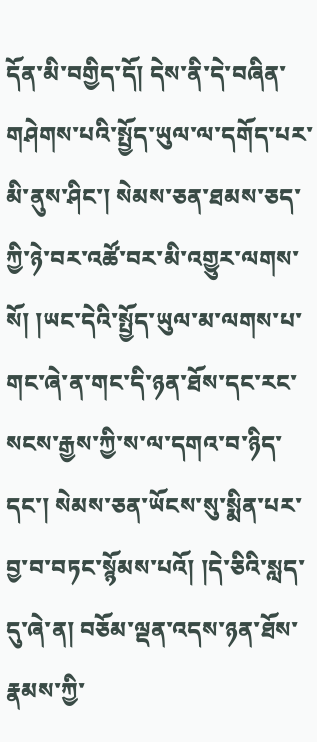དོན་མི་བགྱིད་དོ། དེས་ནི་དེ་བཞིན་གཤེགས་པའི་སྤྱོད་ཡུལ་ལ་དགོད་པར་མི་ནུས་ཤིང་། སེམས་ཅན་ཐམས་ཅད་ཀྱི་ཉེ་བར་འཚོ་བར་མི་འགྱུར་ལགས་སོ། །ཡང་དེའི་སྤྱོད་ཡུལ་མ་ལགས་པ་གང་ཞེ་ན་གང་དི་ཉན་ཐོས་དང་རང་སངས་རྒྱས་ཀྱི་ས་ལ་དགའ་བ་ཉིད་དང་། སེམས་ཅན་ཡོངས་སུ་སྨིན་པར་བྱ་བ་བཏང་སྙོམས་པའོ། །དེ་ཅིའི་སླད་དུ་ཞེ་ན། བཅོམ་ལྡན་འདས་ཉན་ཐོས་རྣམས་ཀྱི་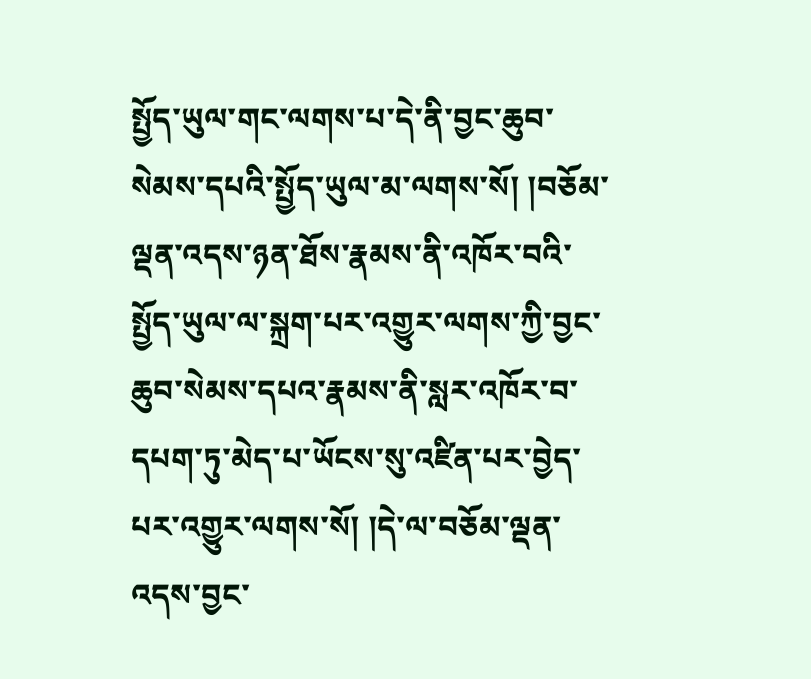སྤྱོད་ཡུལ་གང་ལགས་པ་དེ་ནི་བྱང་ཆུབ་སེམས་དཔའི་སྤྱོད་ཡུལ་མ་ལགས་སོ། །བཅོམ་
ལྡན་འདས་ཉན་ཐོས་རྣམས་ནི་འཁོར་བའི་སྤྱོད་ཡུལ་ལ་སྐྲག་པར་འགྱུར་ལགས་ཀྱི་བྱང་ཆུབ་སེམས་དཔའ་རྣམས་ནི་སླར་འཁོར་བ་དཔག་ཏུ་མེད་པ་ཡོངས་སུ་འཛིན་པར་བྱེད་པར་འགྱུར་ལགས་སོ། །དེ་ལ་བཅོམ་ལྡན་འདས་བྱང་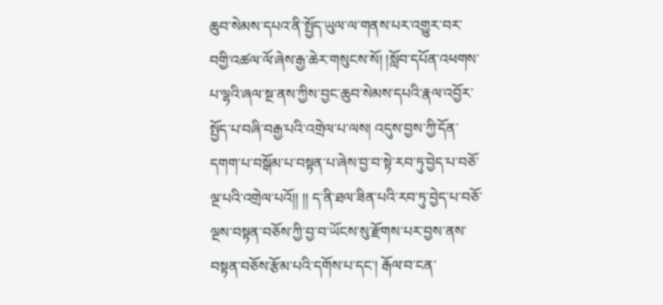ཆུབ་སེམས་དཔའ་ནི་སྤྱོད་ཡུལ་ལ་གནས་པར་འགྱུར་བར་བགྱི་འཚལ་ལོ་ཞེས་རྒྱ་ཆེར་གསུངས་སོ། །སློབ་དཔོན་འཕགས་པ་ལྷའི་ཞལ་སྔ་ནས་ཀྱིས་བྱང་ཆུབ་སེམས་དཔའི་རྣལ་འབྱོར་སྤྱོད་པ་བཞི་བརྒྱ་པའི་འགྲེལ་པ་ལས། འདུས་བྱས་ཀྱི་དོན་དགག་པ་བསྒོམ་པ་བསྟན་པ་ཞེས་བྱ་བ་སྟེ་རབ་ཏུ་བྱེད་པ་བཅོ་ལྔ་པའི་འགྲེལ་པའོ།། །། ད་ནི་ཐལ་ཟིན་པའི་རབ་ཏུ་བྱེད་པ་བཅོ་ལྔས་བསྟན་བཅོས་ཀྱི་བྱ་བ་ཡོངས་སུ་རྫོགས་པར་བྱས་ནས་བསྟན་བཅོས་རྩོམ་པའི་དགོས་པ་དང་། རྒོལ་བ་ངན་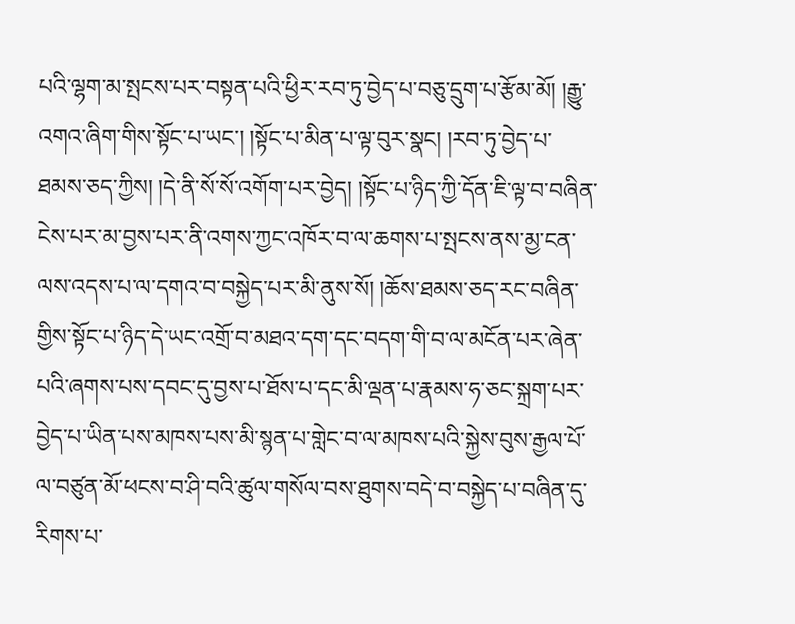པའི་ལྷག་མ་སྤངས་པར་བསྟན་པའི་ཕྱིར་རབ་ཏུ་བྱེད་པ་བཅུ་དྲུག་པ་རྩོམ་མོ། །རྒྱུ་འགའ་ཞིག་གིས་སྟོང་པ་ཡང་། །སྟོང་པ་མིན་པ་ལྟ་བུར་སྣང། །རབ་ཏུ་བྱེད་པ་ཐམས་ཅད་ཀྱིས། །དེ་ནི་སོ་སོ་འགོག་པར་བྱེད། །སྟོང་པ་ཉིད་ཀྱི་དོན་ཇི་ལྟ་བ་བཞིན་ངེས་པར་མ་བྱས་པར་ནི་འགས་ཀྱང་འཁོར་བ་ལ་ཆགས་པ་སྤངས་ནས་མྱ་ངན་ལས་འདས་པ་ལ་དགའ་བ་བསྐྱེད་པར་མི་ནུས་སོ། །ཆོས་ཐམས་ཅད་རང་བཞིན་གྱིས་སྟོང་པ་ཉིད་དེ་ཡང་འགྲོ་བ་མཐའ་དག་དང་བདག་གི་བ་ལ་མངོན་པར་ཞེན་པའི་ཞགས་པས་དབང་དུ་བྱས་པ་ཐོས་པ་དང་མི་ལྡན་པ་རྣམས་ཧ་ཅང་སྐྲག་པར་བྱེད་པ་ཡིན་པས་མཁས་པས་མི་སྙན་པ་གླེང་བ་ལ་མཁས་པའི་སྐྱེས་བུས་རྒྱལ་པོ་ལ་བཙུན་མོ་ཕངས་བ་ཤི་བའི་ཚུལ་གསོལ་བས་ཐུགས་བདེ་བ་བསྐྱེད་པ་བཞིན་དུ་རིགས་པ་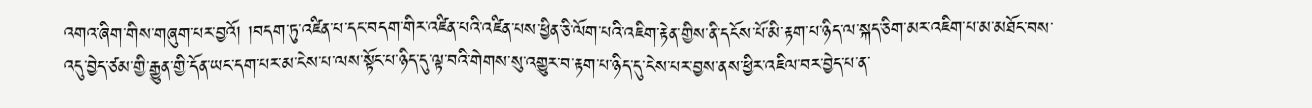འགའ་ཞིག་གིས་གཞུག་པར་བྱའོ། །བདག་ཏུ་འཛིན་པ་དང་བདག་གིར་འཛིན་པའི་འཛིན་པས་ཕྱིན་ཅི་ལོག་པའི་འཇིག་རྟེན་གྱིས་ནི་དངོས་པོ་མི་རྟག་པ་ཉིད་ལ་སྐད་ཅིག་མར་འཇིག་པ་མ་མཐོང་བས་འདུ་བྱེད་ཙམ་གྱི་རྒྱུན་གྱི་དོན་ཡང་དག་པར་མ་ངེས་པ་ལས་སྟོང་པ་ཉིད་དུ་ལྟ་བའི་གེགས་སུ་འགྱུར་བ་རྟག་པ་ཉིད་དུ་ངེས་པར་བྱས་ནས་ཕྱིར་འཇིལ་བར་བྱེད་པ་ན་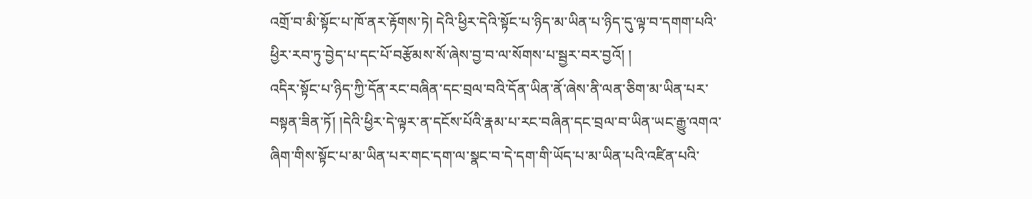འགྲོ་བ་མི་སྟོང་པ་ཁོ་ནར་རྟོགས་ཏེ། དེའི་ཕྱིར་དེའི་སྟོང་པ་ཉིད་མ་ཡིན་པ་ཉིད་དུ་ལྟ་བ་དགག་པའི་ཕྱིར་རབ་ཏུ་བྱེད་པ་དང་པོ་བརྩོམས་སོ་ཞེས་བྱ་བ་ལ་སོགས་པ་སྦྱར་བར་བྱའོ། །
འདིར་སྟོང་པ་ཉིད་ཀྱི་དོན་རང་བཞིན་དང་བྲལ་བའི་དོན་ཡིན་ནོ་ཞེས་ནི་ལན་ཅིག་མ་ཡིན་པར་བསྟན་ཟིན་ཏོ། །དེའི་ཕྱིར་དེ་ལྟར་ན་དངོས་པོའི་རྣམ་པ་རང་བཞིན་དང་བྲལ་བ་ཡིན་ཡང་རྒྱུ་འགའ་ཞིག་གིས་སྟོང་པ་མ་ཡིན་པར་གང་དག་ལ་སྣང་བ་དེ་དག་གི་ཡོད་པ་མ་ཡིན་པའི་འཛིན་པའི་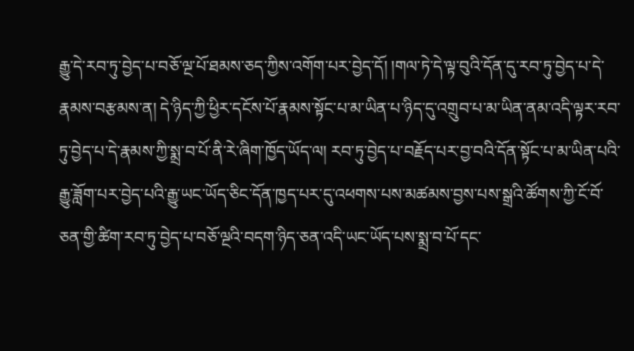རྒྱུ་དེ་རབ་ཏུ་བྱེད་པ་བཅོ་ལྔ་པོ་ཐམས་ཅད་ཀྱིས་འགོག་པར་བྱེད་དོ། །གལ་ཏེ་དེ་ལྟ་བུའི་དོན་དུ་རབ་ཏུ་བྱེད་པ་དེ་རྣམས་བརྩམས་ན། དེ་ཉིད་ཀྱི་ཕྱིར་དངོས་པོ་རྣམས་སྟོང་པ་མ་ཡིན་པ་ཉིད་དུ་འགྲུབ་པ་མ་ཡིན་ནམ་འདི་ལྟར་རབ་ཏུ་བྱེད་པ་དེ་རྣམས་ཀྱི་སྨྲ་བ་པོ་ནི་རེ་ཞིག་ཁྱོད་ཡོད་ལ། རབ་ཏུ་བྱེད་པ་བརྗོད་པར་བྱ་བའི་དོན་སྟོང་པ་མ་ཡིན་པའི་རྒྱུ་ཟློག་པར་བྱེད་པའི་རྒྱུ་ཡང་ཡོད་ཅིང་དོན་ཁྱད་པར་དུ་འཕགས་པས་མཚམས་བྱས་པས་སྒྲའི་ཚོགས་ཀྱི་ངོ་བོ་ཅན་གྱི་ཚིག་རབ་ཏུ་བྱེད་པ་བཅོ་ལྔའི་བདག་ཉིད་ཅན་འདི་ཡང་ཡོད་པས་སྨྲ་བ་པོ་དང་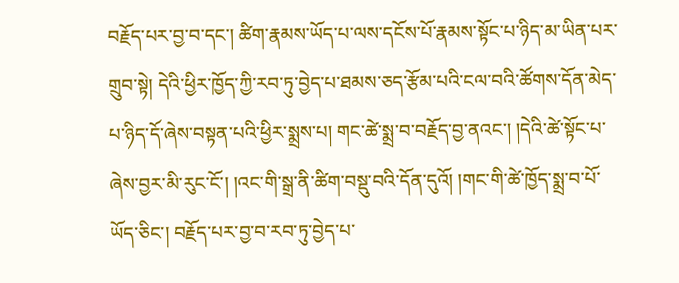བརྗོད་པར་བྱ་བ་དང་། ཚིག་རྣམས་ཡོད་པ་ལས་དངོས་པོ་རྣམས་སྟོང་པ་ཉིད་མ་ཡིན་པར་གྲུབ་སྟེ། དེའི་ཕྱིར་ཁྱོད་ཀྱི་རབ་ཏུ་བྱེད་པ་ཐམས་ཅད་རྩོམ་པའི་ངལ་བའི་ཚོགས་དོན་མེད་པ་ཉིད་དོ་ཞེས་བསྟན་པའི་ཕྱིར་སྨྲས་པ། གང་ཚེ་སྨྲ་བ་བརྗོད་བྱ་ནའང་། །དེའི་ཚེ་སྟོང་པ་ཞེས་བྱར་མི་རུང་ངོ་། །འང་གི་སྒྲ་ནི་ཚིག་བསྡུ་བའི་དོན་དུའོ། །གང་གི་ཚེ་ཁྱོད་སྨྲ་བ་པོ་ཡོད་ཅིང་། བརྗོད་པར་བྱ་བ་རབ་ཏུ་བྱེད་པ་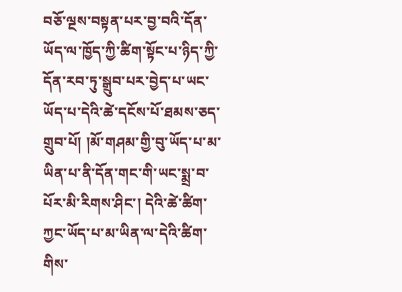བཅོ་ལྔས་བསྟན་པར་བྱ་བའི་དོན་ཡོད་ལ་ཁྱོད་ཀྱི་ཚིག་སྟོང་པ་ཉིད་ཀྱི་དོན་རབ་ཏུ་སྒྲུབ་པར་བྱེད་པ་ཡང་ཡོད་པ་དེའི་ཚེ་དངོས་པོ་ཐམས་ཅད་གྲུབ་པོ། །མོ་གཤམ་གྱི་བུ་ཡོད་པ་མ་ཡིན་པ་ནི་དོན་གང་གི་ཡང་སྨྲ་བ་པོར་མི་རིགས་ཤིང་། དེའི་ཚེ་ཚིག་ཀྱང་ཡོད་པ་མ་ཡིན་ལ་དེའི་ཚིག་གིས་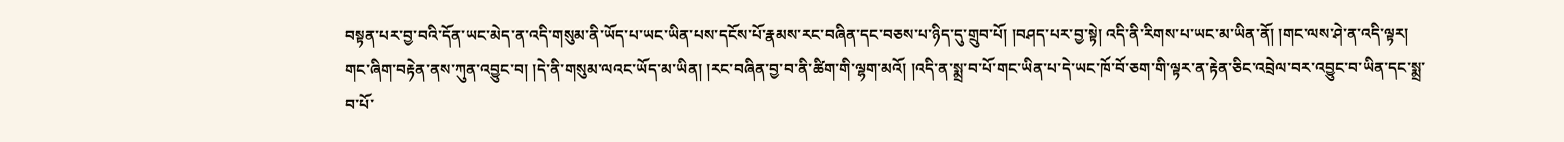བསྟན་པར་བྱ་བའི་དོན་ཡང་མེད་ན་འདི་གསུམ་ནི་ཡོད་པ་ཡང་ཡིན་པས་དངོས་པོ་རྣམས་རང་བཞིན་དང་བཅས་པ་ཉིད་དུ་གྲུབ་པོ། །བཤད་པར་བྱ་སྟེ། འདི་ནི་རིགས་པ་ཡང་མ་ཡིན་ནོ། །གང་ལས་ཤེ་ན་འདི་ལྟར། གང་ཞིག་བརྟེན་ནས་ཀུན་འབྱུང་བ། །དེ་ནི་གསུམ་ལའང་ཡོད་མ་ཡིན། །རང་བཞིན་བྱ་བ་ནི་ཚིག་གི་ལྷག་མའོ། །འདི་ན་སྨྲ་བ་པོ་གང་ཡིན་པ་དེ་ཡང་ཁོ་བོ་ཅག་གི་ལྟར་ན་རྟེན་ཅིང་འབྲེལ་བར་འབྱུང་བ་ཡིན་དང་སྨྲ་བ་པོ་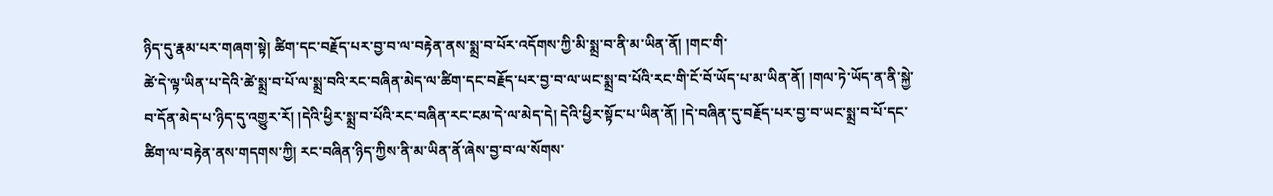ཉིད་དུ་རྣམ་པར་གཞག་སྟེ། ཚིག་དང་བརྗོད་པར་བྱ་བ་ལ་བརྟེན་ནས་སྨྲ་བ་པོར་འདོགས་ཀྱི་མི་སྨྲ་བ་ནི་མ་ཡིན་ནོ། །གང་གི་
ཚེ་དེ་ལྟ་ཡིན་པ་དེའི་ཚེ་སྨྲ་བ་པོ་ལ་སྨྲ་བའི་རང་བཞིན་མེད་ལ་ཚིག་དང་བརྗོད་པར་བྱ་བ་ལ་ཡང་སྨྲ་བ་པོའི་རང་གི་ངོ་བོ་ཡོད་པ་མ་ཡིན་ནོ། །གལ་ཏེ་ཡོད་ན་ནི་སྐྱེ་བ་དོན་མེད་པ་ཉིད་དུ་འགྱུར་རོ། །དེའི་ཕྱིར་སྨྲ་བ་པོའི་རང་བཞིན་རང་ངམ་དེ་ལ་མེད་དེ། དེའི་ཕྱིར་སྟོང་པ་ཡིན་ནོ། །དེ་བཞིན་དུ་བརྗོད་པར་བྱ་བ་ཡང་སྨྲ་བ་པོ་དང་ཚིག་ལ་བརྟེན་ནས་གདགས་ཀྱི། རང་བཞིན་ཉིད་ཀྱིས་ནི་མ་ཡིན་ནོ་ཞེས་བྱ་བ་ལ་སོགས་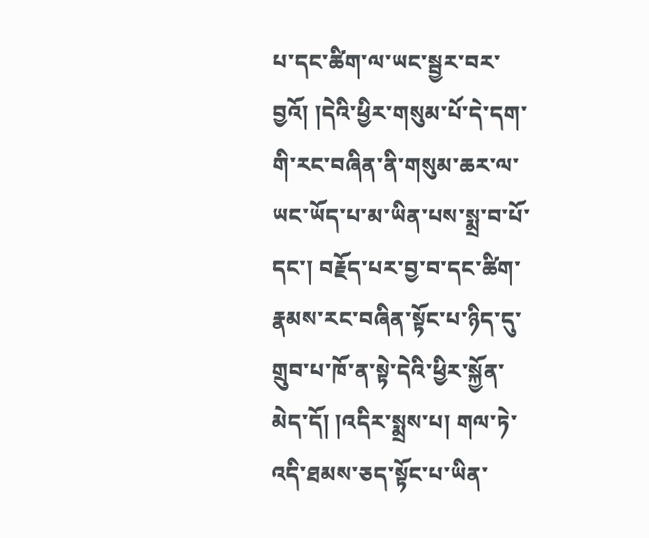པ་དང་ཚིག་ལ་ཡང་སྦྱར་བར་བྱའོ། །དེའི་ཕྱིར་གསུམ་པོ་དེ་དག་གི་རང་བཞིན་ནི་གསུམ་ཆར་ལ་ཡང་ཡོད་པ་མ་ཡིན་པས་སྨྲ་བ་པོ་དང་། བརྗོད་པར་བྱ་བ་དང་ཚིག་རྣམས་རང་བཞིན་སྟོང་པ་ཉིད་དུ་གྲུབ་པ་ཁོ་ན་སྟེ་དེའི་ཕྱིར་སྐྱོན་མེད་དོ། །འདིར་སྨྲས་པ། གལ་ཏེ་འདི་ཐམས་ཅད་སྟོང་པ་ཡིན་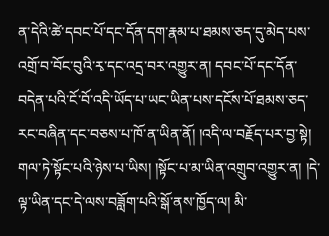ན་དེའི་ཚེ་དབང་པོ་དང་དོན་དག་རྣམ་པ་ཐམས་ཅད་དུ་མེད་པས་འགྲོ་བ་བོང་བུའི་རྭ་དང་འདྲ་བར་འགྱུར་ན། དབང་པོ་དང་དོན་བདེན་པའི་ངོ་བོ་འདི་ཡོད་པ་ཡང་ཡིན་པས་དངོས་པོ་ཐམས་ཅད་རང་བཞིན་དང་བཅས་པ་ཁོ་ན་ཡིན་ནོ། །འདི་ལ་བརྗོད་པར་བྱ་སྟེ། གལ་ཏེ་སྟོང་པའི་ཉེས་པ་ཡིས། །སྟོང་པ་མ་ཡིན་འགྲུབ་འགྱུར་ན། །དེ་ལྟ་ཡིན་དང་དེ་ལས་བཟློག་པའི་སྒོ་ནས་ཁྱོད་ལ། མི་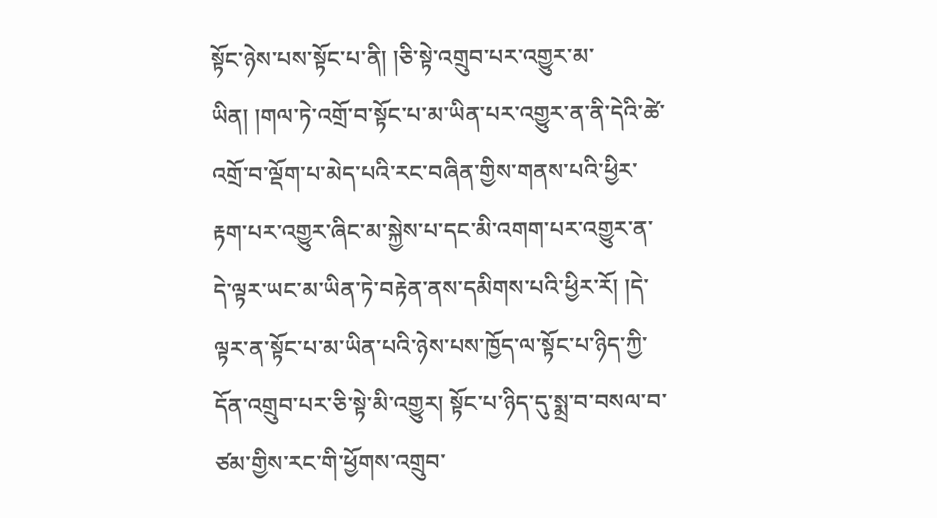སྟོང་ཉེས་པས་སྟོང་པ་ནི། །ཅི་སྟེ་འགྲུབ་པར་འགྱུར་མ་ཡིན། །གལ་ཏེ་འགྲོ་བ་སྟོང་པ་མ་ཡིན་པར་འགྱུར་ན་ནི་དེའི་ཚེ་འགྲོ་བ་ལྡོག་པ་མེད་པའི་རང་བཞིན་གྱིས་གནས་པའི་ཕྱིར་རྟག་པར་འགྱུར་ཞིང་མ་སྐྱེས་པ་དང་མི་འགག་པར་འགྱུར་ན་དེ་ལྟར་ཡང་མ་ཡིན་ཏེ་བརྟེན་ནས་དམིགས་པའི་ཕྱིར་རོ། །དེ་ལྟར་ན་སྟོང་པ་མ་ཡིན་པའི་ཉེས་པས་ཁྱོད་ལ་སྟོང་པ་ཉིད་ཀྱི་དོན་འགྲུབ་པར་ཅི་སྟེ་མི་འགྱུར། སྟོང་པ་ཉིད་དུ་སྨྲ་བ་བསལ་བ་ཙམ་གྱིས་རང་གི་ཕྱོགས་འགྲུབ་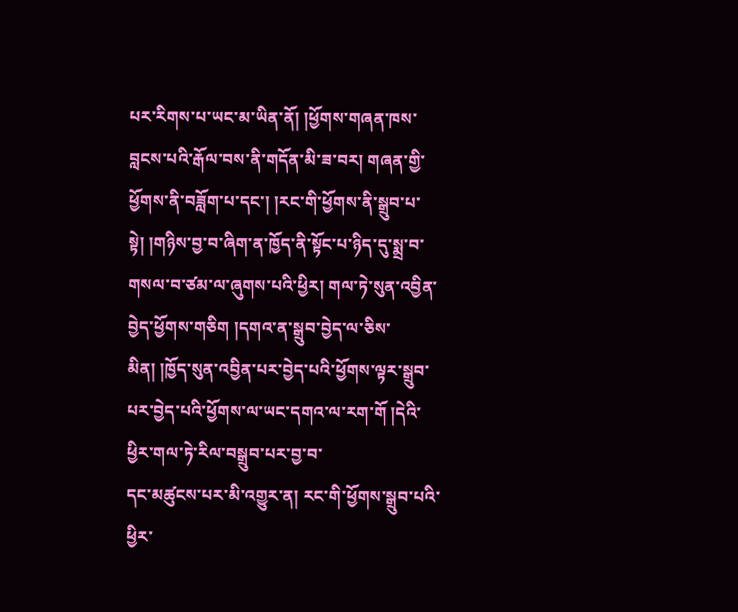པར་རིགས་པ་ཡང་མ་ཡིན་ནོ། །ཕྱོགས་གཞན་ཁས་བླངས་པའི་རྒོལ་བས་ནི་གདོན་མི་ཟ་བར། གཞན་གྱི་ཕྱོགས་ནི་བཟློག་པ་དང་། །རང་གི་ཕྱོགས་ནི་སྒྲུབ་པ་སྟེ། །གཉིས་བྱ་བ་ཞིག་ན་ཁྱོད་ནི་སྟོང་པ་ཉིད་དུ་སྨྲ་བ་གསལ་བ་ཙམ་ལ་ཞུགས་པའི་ཕྱིར། གལ་ཏེ་སུན་འབྱིན་བྱེད་ཕྱོགས་གཅིག །དགའ་ན་སྒྲུབ་བྱེད་ལ་ཅིས་མིན། །ཁྱོད་སུན་འབྱིན་པར་བྱེད་པའི་ཕྱོགས་ལྟར་སྒྲུབ་པར་བྱེད་པའི་ཕྱོགས་ལ་ཡང་དགའ་ལ་རག་གོ །དེའི་ཕྱིར་གལ་ཏེ་རིལ་བསྒྲུབ་པར་བྱ་བ་
དང་མཚུངས་པར་མི་འགྱུར་ན། རང་གི་ཕྱོགས་སྒྲུབ་པའི་ཕྱིར་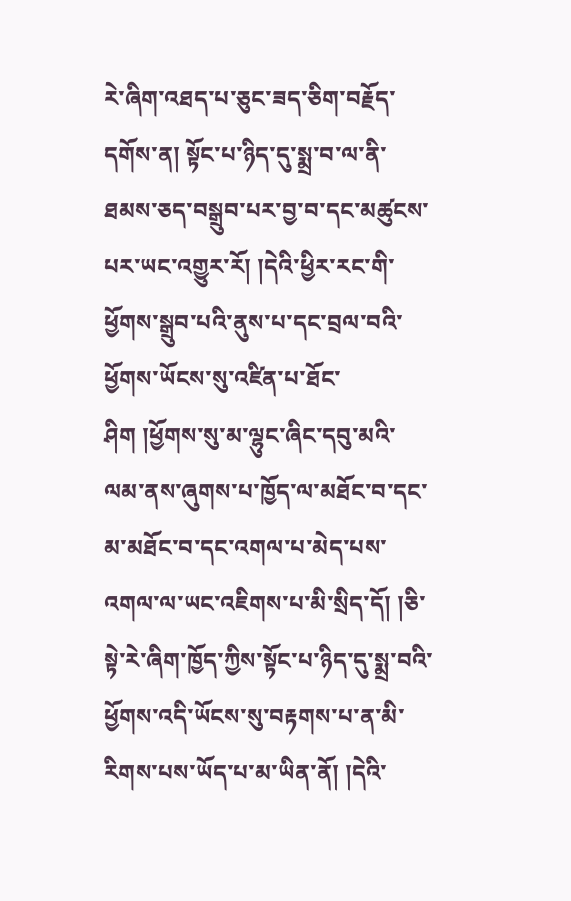རེ་ཞིག་འཐད་པ་ཅུང་ཟད་ཅིག་བརྗོད་དགོས་ན། སྟོང་པ་ཉིད་དུ་སྨྲ་བ་ལ་ནི་ཐམས་ཅད་བསྒྲུབ་པར་བྱ་བ་དང་མཚུངས་པར་ཡང་འགྱུར་རོ། །དེའི་ཕྱིར་རང་གི་ཕྱོགས་སྒྲུབ་པའི་ནུས་པ་དང་བྲལ་བའི་ཕྱོགས་ཡོངས་སུ་འཛིན་པ་ཐོང་ཤིག །ཕྱོགས་སུ་མ་ལྷུང་ཞིང་དབུ་མའི་ལམ་ནས་ཞུགས་པ་ཁྱོད་ལ་མཐོང་བ་དང་མ་མཐོང་བ་དང་འགལ་པ་མེད་པས་འགལ་ལ་ཡང་འཇིགས་པ་མི་སྲིད་དོ། །ཅི་སྟེ་རེ་ཞིག་ཁྱོད་ཀྱིས་སྟོང་པ་ཉིད་དུ་སྨྲ་བའི་ཕྱོགས་འདི་ཡོངས་སུ་བརྟགས་པ་ན་མི་རིགས་པས་ཡོད་པ་མ་ཡིན་ནོ། །དེའི་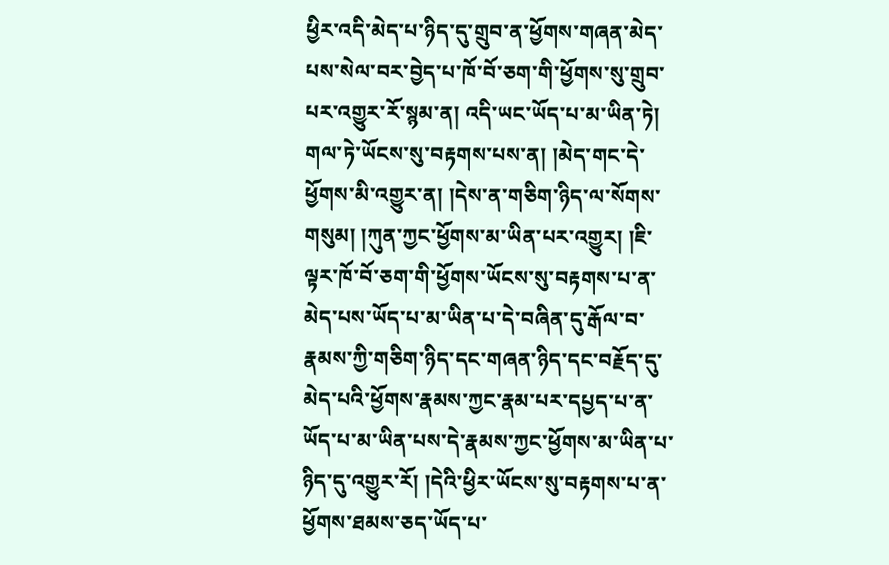ཕྱིར་འདི་མེད་པ་ཉིད་དུ་གྲུབ་ན་ཕྱོགས་གཞན་མེད་པས་སེལ་བར་བྱེད་པ་ཁོ་བོ་ཅག་གི་ཕྱོགས་སུ་གྲུབ་པར་འགྱུར་རོ་སྙམ་ན། འདི་ཡང་ཡོད་པ་མ་ཡིན་ཏེ། གལ་ཏེ་ཡོངས་སུ་བརྟགས་པས་ན། །མེད་གང་དེ་ཕྱོགས་མི་འགྱུར་ན། །དེས་ན་གཅིག་ཉིད་ལ་སོགས་གསུམ། །ཀུན་ཀྱང་ཕྱོགས་མ་ཡིན་པར་འགྱུར། །ཇི་ལྟར་ཁོ་བོ་ཅག་གི་ཕྱོགས་ཡོངས་སུ་བརྟགས་པ་ན་མེད་པས་ཡོད་པ་མ་ཡིན་པ་དེ་བཞིན་དུ་རྒོལ་བ་རྣམས་ཀྱི་གཅིག་ཉིད་དང་གཞན་ཉིད་དང་བརྗོད་དུ་མེད་པའི་ཕྱོགས་རྣམས་ཀྱང་རྣམ་པར་དཔྱད་པ་ན་ཡོད་པ་མ་ཡིན་པས་དེ་རྣམས་ཀྱང་ཕྱོགས་མ་ཡིན་པ་ཉིད་དུ་འགྱུར་རོ། །དེའི་ཕྱིར་ཡོངས་སུ་བརྟགས་པ་ན་ཕྱོགས་ཐམས་ཅད་ཡོད་པ་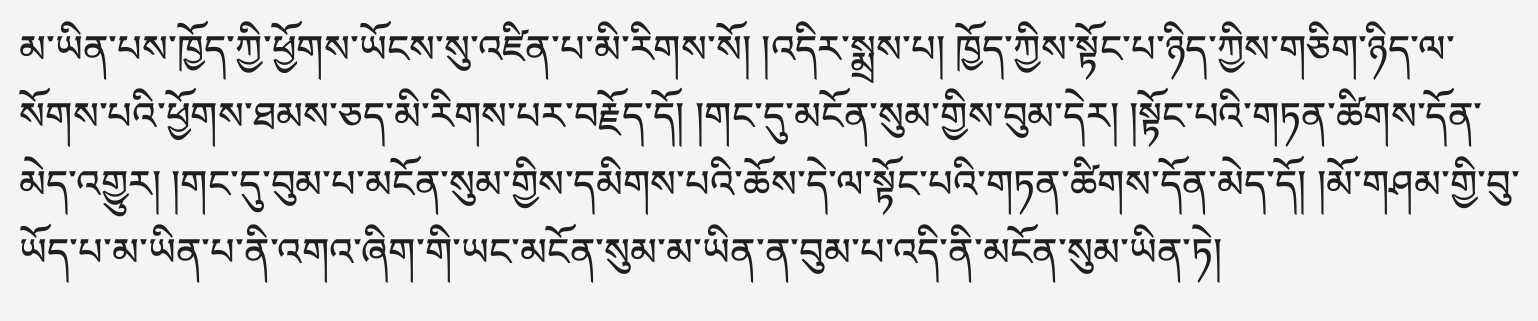མ་ཡིན་པས་ཁྱོད་ཀྱི་ཕྱོགས་ཡོངས་སུ་འཛིན་པ་མི་རིགས་སོ། །འདིར་སྨྲས་པ། ཁྱོད་ཀྱིས་སྟོང་པ་ཉིད་ཀྱིས་གཅིག་ཉིད་ལ་སོགས་པའི་ཕྱོགས་ཐམས་ཅད་མི་རིགས་པར་བརྗོད་དོ། །གང་དུ་མངོན་སུམ་གྱིས་བུམ་དེར། །སྟོང་པའི་གཏན་ཚིགས་དོན་མེད་འགྱུར། །གང་དུ་བུམ་པ་མངོན་སུམ་གྱིས་དམིགས་པའི་ཆོས་དེ་ལ་སྟོང་པའི་གཏན་ཚིགས་དོན་མེད་དོ། །མོ་གཤམ་གྱི་བུ་ཡོད་པ་མ་ཡིན་པ་ནི་འགའ་ཞིག་གི་ཡང་མངོན་སུམ་མ་ཡིན་ན་བུམ་པ་འདི་ནི་མངོན་སུམ་ཡིན་ཏེ།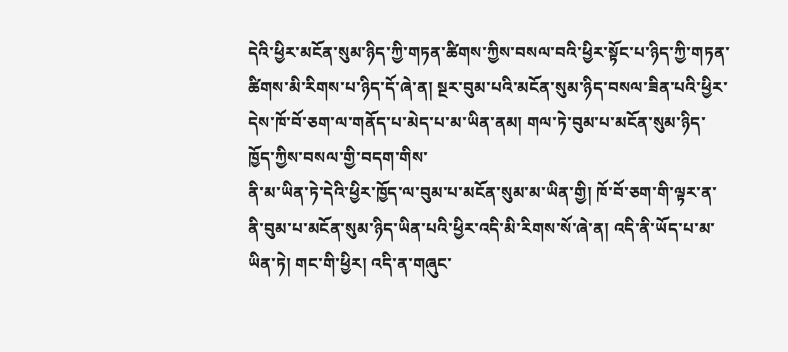དེའི་ཕྱིར་མངོན་སུམ་ཉིད་ཀྱི་གཏན་ཚིགས་ཀྱིས་བསལ་བའི་ཕྱིར་སྟོང་པ་ཉིད་ཀྱི་གཏན་ཚིགས་མི་རིགས་པ་ཉིད་དོ་ཞེ་ན། སྔར་བུམ་པའི་མངོན་སུམ་ཉིད་བསལ་ཟིན་པའི་ཕྱིར་དེས་ཁོ་བོ་ཅག་ལ་གནོད་པ་མེད་པ་མ་ཡིན་ནམ། གལ་ཏེ་བུམ་པ་མངོན་སུམ་ཉིད་ཁྱོད་ཀྱིས་བསལ་གྱི་བདག་གིས་
ནི་མ་ཡིན་ཏེ་དེའི་ཕྱིར་ཁྱོད་ལ་བུམ་པ་མངོན་སུམ་མ་ཡིན་གྱི། ཁོ་བོ་ཅག་གི་ལྟར་ན་ནི་བུམ་པ་མངོན་སུམ་ཉིད་ཡིན་པའི་ཕྱིར་འདི་མི་རིགས་སོ་ཞེ་ན། འདི་ནི་ཡོད་པ་མ་ཡིན་ཏེ། གང་གི་ཕྱིར། འདི་ན་གཞུང་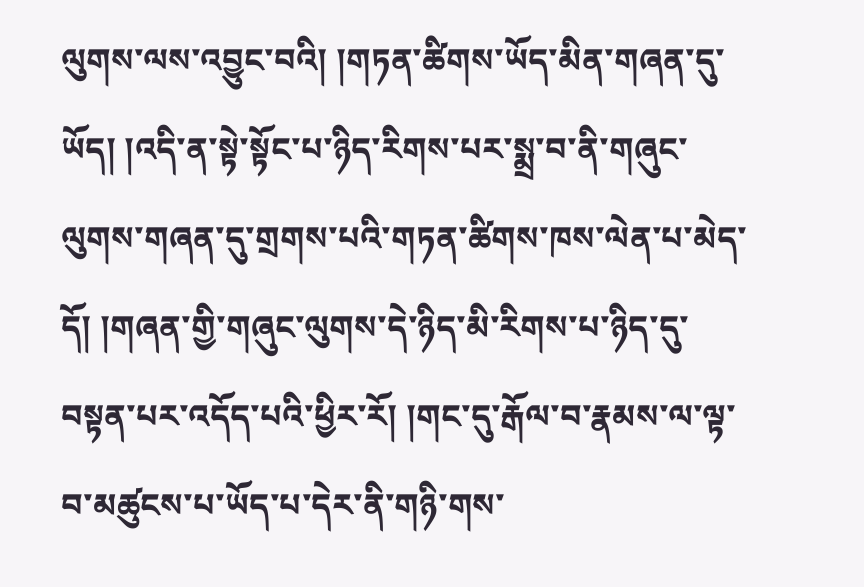ལུགས་ལས་འབྱུང་བའི། །གཏན་ཚིགས་ཡོད་མིན་གཞན་དུ་ཡོད། །འདི་ན་སྟེ་སྟོང་པ་ཉིད་རིགས་པར་སྨྲ་བ་ནི་གཞུང་ལུགས་གཞན་དུ་གྲགས་པའི་གཏན་ཚིགས་ཁས་ལེན་པ་མེད་དོ། །གཞན་གྱི་གཞུང་ལུགས་དེ་ཉིད་མི་རིགས་པ་ཉིད་དུ་བསྟན་པར་འདོད་པའི་ཕྱིར་རོ། །གང་དུ་རྒོལ་བ་རྣམས་ལ་ལྟ་བ་མཚུངས་པ་ཡོད་པ་དེར་ནི་གཉི་གས་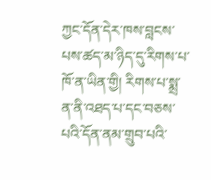ཀྱང་དོན་དེར་ཁས་བླངས་པས་ཚད་མ་ཉིད་དུ་རིགས་པ་ཁོ་ན་ཡིན་གྱི། རིགས་པ་སྨྲ་ན་ནི་འཐད་པ་དང་བཅས་པའི་དོན་ནམ་གྲུབ་པའི་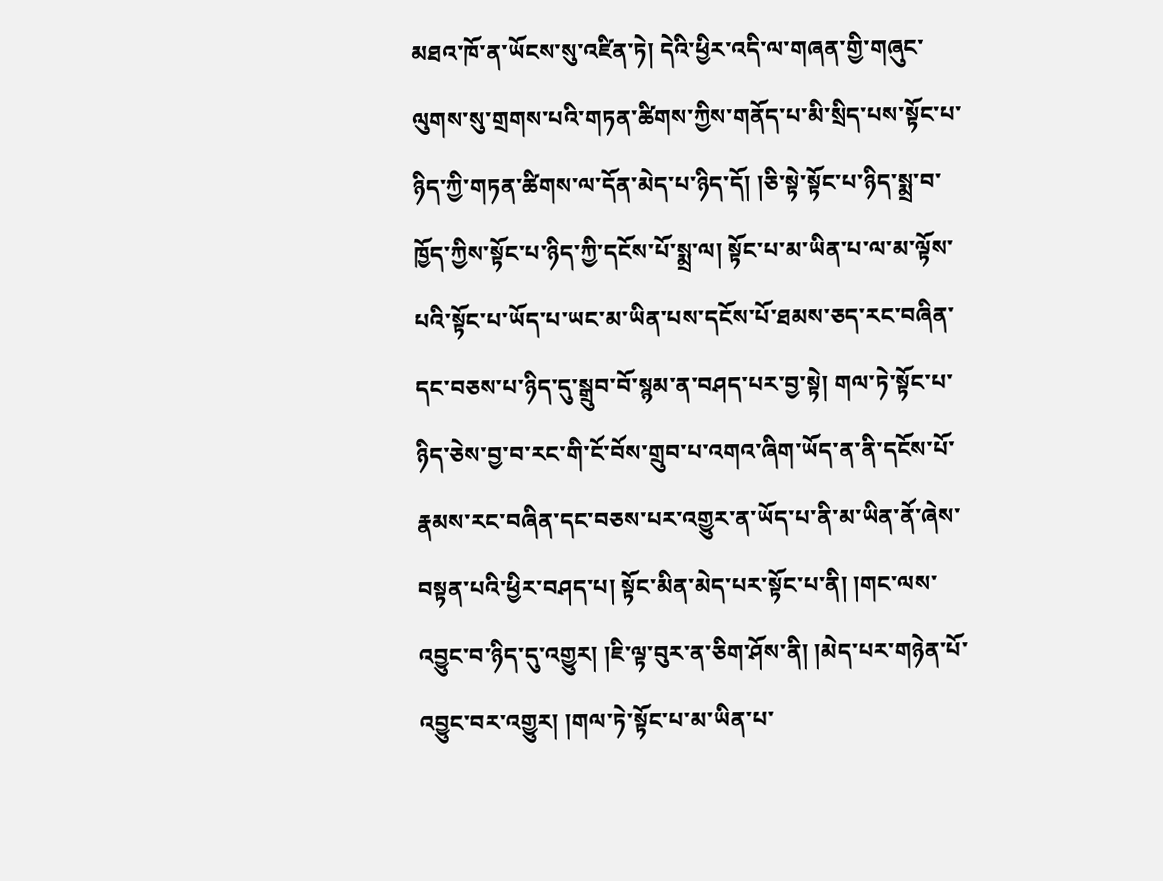མཐའ་ཁོ་ན་ཡོངས་སུ་འཛིན་ཏེ། དེའི་ཕྱིར་འདི་ལ་གཞན་གྱི་གཞུང་ལུགས་སུ་གྲགས་པའི་གཏན་ཚིགས་ཀྱིས་གནོད་པ་མི་སྲིད་པས་སྟོང་པ་ཉིད་ཀྱི་གཏན་ཚིགས་ལ་དོན་མེད་པ་ཉིད་དོ། །ཅི་སྟེ་སྟོང་པ་ཉིད་སྨྲ་བ་ཁྱོད་ཀྱིས་སྟོང་པ་ཉིད་ཀྱི་དངོས་པོ་སྨྲ་ལ། སྟོང་པ་མ་ཡིན་པ་ལ་མ་ལྟོས་པའི་སྟོང་པ་ཡོད་པ་ཡང་མ་ཡིན་པས་དངོས་པོ་ཐམས་ཅད་རང་བཞིན་དང་བཅས་པ་ཉིད་དུ་སྒྲུབ་བོ་སྙམ་ན་བཤད་པར་བྱ་སྟེ། གལ་ཏེ་སྟོང་པ་ཉིད་ཅེས་བྱ་བ་རང་གི་ངོ་བོས་གྲུབ་པ་འགའ་ཞིག་ཡོད་ན་ནི་དངོས་པོ་རྣམས་རང་བཞིན་དང་བཅས་པར་འགྱུར་ན་ཡོད་པ་ནི་མ་ཡིན་ནོ་ཞེས་བསྟན་པའི་ཕྱིར་བཤད་པ། སྟོང་མིན་མེད་པར་སྟོང་པ་ནི། །གང་ལས་འབྱུང་བ་ཉིད་དུ་འགྱུར། །ཇི་ལྟ་བུར་ན་ཅིག་ཤོས་ནི། །མེད་པར་གཉེན་པོ་འབྱུང་བར་འགྱུར། །གལ་ཏེ་སྟོང་པ་མ་ཡིན་པ་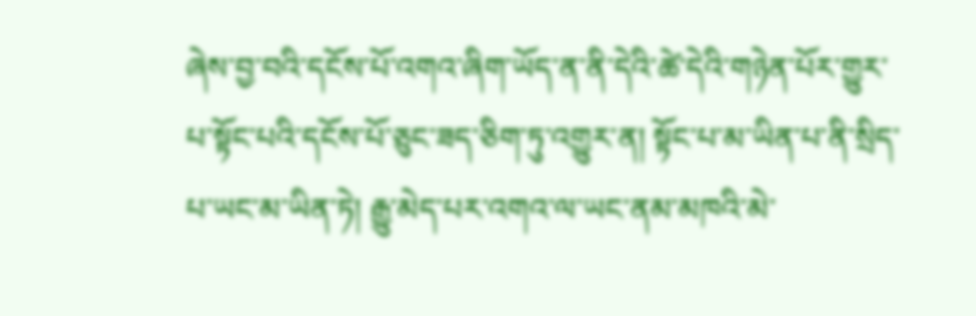ཞེས་བྱ་བའི་དངོས་པོ་འགའ་ཞིག་ཡོད་ན་ནི་དེའི་ཚེ་དེའི་གཉེན་པོར་གྱུར་པ་སྟོང་པའི་དངོས་པོ་ཅུང་ཟད་ཅིག་ཏུ་འགྱུར་ན། སྟོང་པ་མ་ཡིན་པ་ནི་སྲིད་པ་ཡང་མ་ཡིན་ཏེ། རྒྱུ་མེད་པར་འགའ་ལ་ཡང་ནམ་མཁའི་མེ་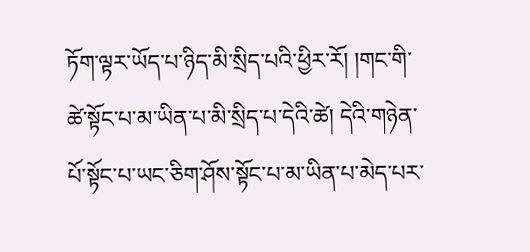ཏོག་ལྟར་ཡོད་པ་ཉིད་མི་སྲིད་པའི་ཕྱིར་རོ། །གང་གི་ཚེ་སྟོང་པ་མ་ཡིན་པ་མི་སྲིད་པ་དེའི་ཚེ། དེའི་གཉེན་པོ་སྟོང་པ་ཡང་ཅིག་ཤོས་སྟོང་པ་མ་ཡིན་པ་མེད་པར་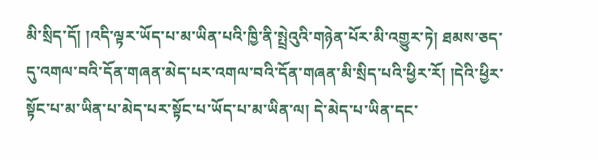མི་སྲིད་དོ། །འདི་ལྟར་ཡོད་པ་མ་ཡིན་པའི་ཁྱི་ནི་སྤྲེའུའི་གཉེན་པོར་མི་འགྱུར་ཏེ། ཐམས་ཅད་དུ་འགལ་བའི་དོན་གཞན་མེད་པར་འགལ་བའི་དོན་གཞན་མི་སྲིད་པའི་ཕྱིར་རོ། །དེའི་ཕྱིར་སྟོང་པ་མ་ཡིན་པ་མེད་པར་སྟོང་པ་ཡོད་པ་མ་ཡིན་ལ། དེ་མེད་པ་ཡིན་དང་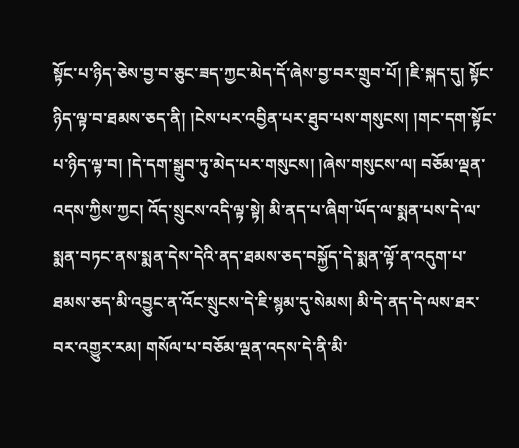སྟོང་པ་ཉིད་ཅེས་བྱ་བ་ཅུང་ཟད་ཀྱང་མེད་དོ་ཞེས་བྱ་བར་གྲུབ་པོ། །ཇི་སྐད་དུ། སྟོང་ཉིད་ལྟ་བ་ཐམས་ཅད་ནི། །ངེས་པར་འབྱིན་པར་ཐུབ་པས་གསུངས། །གང་དག་སྟོང་པ་ཉིད་ལྟ་བ། །དེ་དག་སྒྲུབ་ཏུ་མེད་པར་གསུངས། །ཞེས་གསུངས་ལ། བཅོམ་ལྡན་འདས་ཀྱིས་ཀྱང། འོད་སྲུངས་འདི་ལྟ་སྟེ། མི་ནད་པ་ཞིག་ཡོད་ལ་སྨན་པས་དེ་ལ་སྨན་བཏང་ནས་སྨན་དེས་དེའི་ནད་ཐམས་ཅད་བསྐྱོད་དེ་སྨན་ལྟོ་ན་འདུག་པ་ཐམས་ཅད་མི་འབྱུང་ན་འོང་སྲུངས་དེ་ཇི་སྙམ་དུ་སེམས། མི་དེ་ནད་དེ་ལས་ཐར་བར་འགྱུར་རམ། གསོལ་པ་བཅོམ་ལྡན་འདས་དེ་ནི་མི་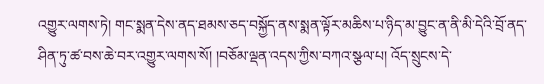འགྱུར་ལགས་ཏེ། གང་སྨན་དེས་ནད་ཐམས་ཅད་བསྐྱོད་ནས་སྨན་ལྟོར་མཆིས་པ་ཉིད་མ་བྱུང་ན་ནི་མི་དེའི་བྲོ་ནད་ཤིན་ཏུ་ཚ་བས་ཆེ་བར་འགྱུར་ལགས་སོ། །བཅོམ་ལྡན་འདས་ཀྱིས་བཀའ་སྩལ་པ། འོད་སྲུངས་དེ་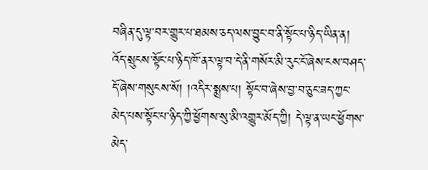བཞིན་དུ་ལྟ་བར་གྱུར་པ་ཐམས་ཅད་ལས་བྱུང་བ་ནི་སྟོང་པ་ཉིད་ཡིན་ན། འོད་སྲུངས་སྟོང་པ་ཉིད་ཁོ་ནར་ལྟ་བ་དེ་ནི་གསོར་མི་རུང་ངོ་ཞེས་ངས་བཤད་དོ་ཞེས་གསུངས་སོ། །འདིར་སྨྲས་པ། སྟོང་བ་ཞེས་བྱ་བ་ཅུང་ཟད་ཀྱང་མེད་པས་སྟོང་པ་ཉིད་ཀྱི་ཕྱོགས་སུ་མི་འགྱུར་མོད་ཀྱི། དེ་ལྟ་ན་ཡང་ཕྱོགས་མེད་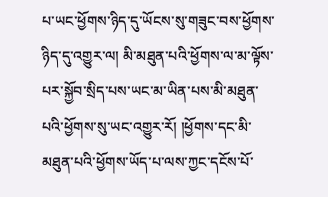པ་ཡང་ཕྱོགས་ཉིད་དུ་ཡོངས་སུ་གཟུང་བས་ཕྱོགས་ཉིད་དུ་འགྱུར་ལ། མི་མཐུན་པའི་ཕྱོགས་ལ་མ་ལྟོས་པར་སྐྱོབ་སྲིད་པས་ཡང་མ་ཡིན་པས་མི་མཐུན་པའི་ཕྱོགས་སུ་ཡང་འགྱུར་རོ། །ཕྱོགས་དང་མི་མཐུན་པའི་ཕྱོགས་ཡོད་པ་ལས་ཀྱང་དངོས་པོ་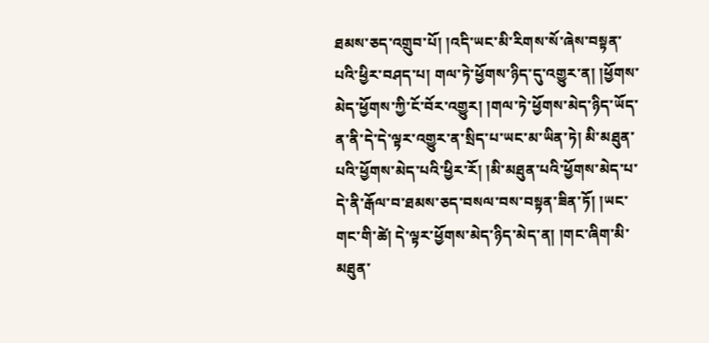ཐམས་ཅད་འགྲུབ་པོ། །འདི་ཡང་མི་རིགས་སོ་ཞེས་བསྟན་པའི་ཕྱིར་བཤད་པ། གལ་ཏེ་ཕྱོགས་ཉིད་དུ་འགྱུར་ན། །ཕྱོགས་མེད་ཕྱོགས་ཀྱི་ངོ་བོར་འགྱུར། །གལ་ཏེ་ཕྱོགས་མེད་ཉིད་ཡོད་ན་ནི་དེ་དེ་ལྟར་འགྱུར་ན་སྲིད་པ་ཡང་མ་ཡིན་ཏེ། མི་མཐུན་པའི་ཕྱོགས་མེད་པའི་ཕྱིར་རོ། །མི་མཐུན་པའི་ཕྱོགས་མེད་པ་དེ་ནི་རྒོལ་བ་ཐམས་ཅད་བསལ་བས་བསྟན་ཟིན་ཏོ། །ཡང་གང་གི་ཚེ། དེ་ལྟར་ཕྱོགས་མེད་ཉིད་མེད་ན། །གང་ཞིག་མི་མཐུན་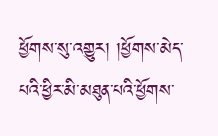ཕྱོགས་སུ་འགྱུར། །ཕྱོགས་མེད་པའི་ཕྱིར་མི་མཐུན་པའི་ཕྱོགས་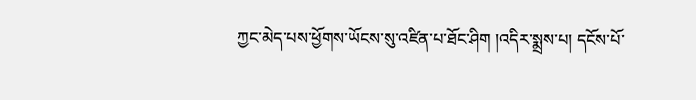ཀྱང་མེད་པས་ཕྱོགས་ཡོངས་སུ་འཛིན་པ་ཐོང་ཤིག །འདིར་སྨྲས་པ། དངོས་པོ་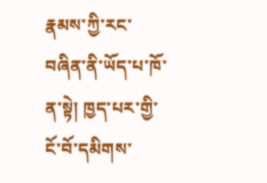རྣམས་ཀྱི་རང་བཞིན་ནི་ཡོད་པ་ཁོ་ན་སྟེ། ཁྱད་པར་གྱི་ངོ་བོ་དམིགས་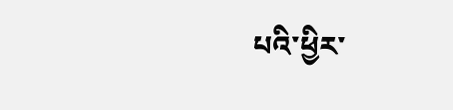པའི་ཕྱིར་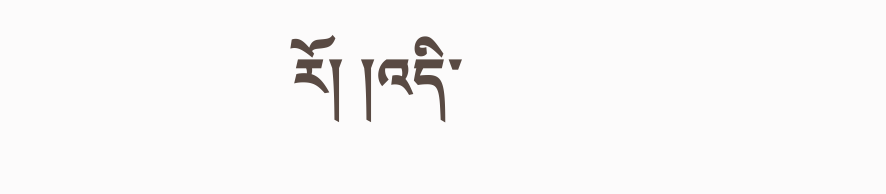རོ། །འདི་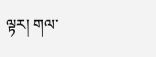ལྟར། གལ་